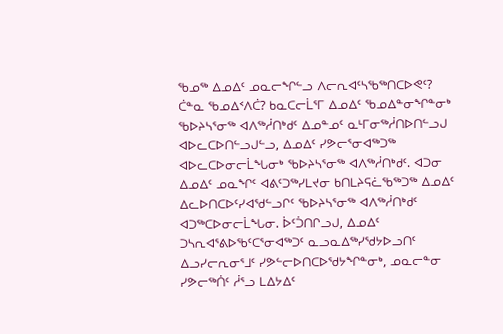ᖃᓄᖅ ᐃᓄᐃᑦ ᓄᓇᓕᖏᓪᓗ ᐱᓕᕆᐊᑦᓴᖃᖅᑎᑕᐅᕙᑦ?
ᑖᓐᓇ ᖃᓄᐃᑉᐱᑖ? ᑲᓇᑕᓕᒫᕐᒥ ᐃᓄᐃᑦ ᖃᓄᐃᓐᓂᖏᓐᓂᒃ ᖃᐅᔨᓴᕐᓂᖅ ᐊᐱᖅᓲᑎᒃᑯᑦ ᐃᓄᓐᓄᑦ ᓇᒻᒥᓂᖅᓲᑎᐅᑎᓪᓗᒍ ᐊᐅᓚᑕᐅᑎᓪᓗᒍᓪᓗ, ᐃᓄᐃᑦ ᓯᕗᓕᕐᓂᐊᖅᑐᖅ ᐊᐅᓚᑕᐅᓂᓕᒫᖓᓂᒃ ᖃᐅᔨᓴᕐᓂᖅ ᐊᐱᖅᓲᑎᒃᑯᑦ. ᐊᑐᓂ ᐃᓄᐃᑦ ᓄᓇᖏᑦ ᐊᕕᑦᑐᖅᓯᒪᔪᓂ ᑲᑎᒪᔨᕋᓛᖃᖅᑐᖅ ᐃᓄᐃᑦ ᐃᓚᐅᑎᑕᐅᑦᓯᐊᖁᓪᓗᒋᑦ ᖃᐅᔨᓴᕐᓂᖅ ᐊᐱᖅᓲᑎᒃᑯᑦ ᐊᑐᖅᑕᐅᓂᓕᒫᖓᓂ. ᐆᑦᑑᑎᒋᓗᒍ, ᐃᓄᐃᑦ ᑐᓴᕆᐊᕐᕕᐅᖃᑦᑕᕐᓂᐊᖅᑐᑦ ᓇᓗᓇᐃᖅᓯᖁᔭᐅᓗᑎᑦ ᐃᓗᓯᓕᕆᓂᕐᒧᑦ ᓯᕗᓪᓕᐅᑎᑕᐅᖁᔭᖏᓐᓂᒃ, ᓄᓇᓕᓐᓂ ᓯᕗᓕᖅᑏᑦ ᓲᕐᓗ ᒪᐃᔭᐃᑦ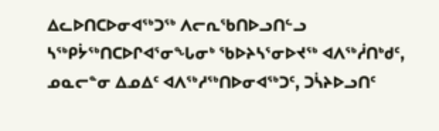ᐃᓚᐅᑎᑕᐅᓂᐊᖅᑐᖅ ᐱᓕᕆᖃᑎᐅᓗᑎᓪᓗ ᓴᖅᑭᔮᖅᑎᑕᐅᒋᐊᕐᓂᖓᓂᒃ ᖃᐅᔨᓴᕐᓂᐅᔪᖅ ᐊᐱᖅᓲᑎᒃᑯᑦ, ᓄᓇᓕᓐᓂ ᐃᓄᐃᑦ ᐊᐱᖅᓱᖅᑎᐅᓂᐊᖅᑐᑦ, ᑐᓵᔨᐅᓗᑎᑦ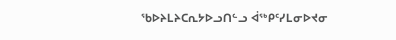ᖃᐅᔨᒪᔨᑕᕆᔭᐅᓗᑎᓪᓗ ᐋᖅᑭᑦᓯᒪᓂᐅᔪᓂ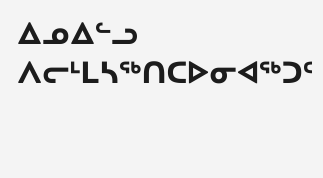ᐃᓄᐃᓪᓗ ᐱᓕᒻᒪᓴᖅᑎᑕᐅᓂᐊᖅᑐᑦ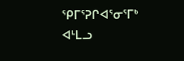ᕿᒥᕐᕈᒋᐊᕐᓂᕐᒥᒃ ᐊᒻᒪᓗ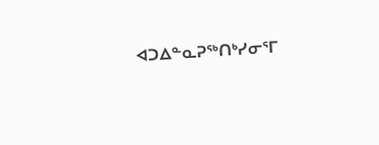ᐊᑐᐃᓐᓇᕈᖅᑎᒃᓯᓂᕐᒥ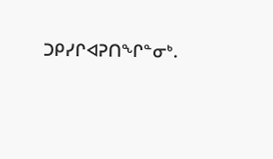ᑐᑭᓯᒋᐊᕈᑎᖏᓐᓂᒃ.